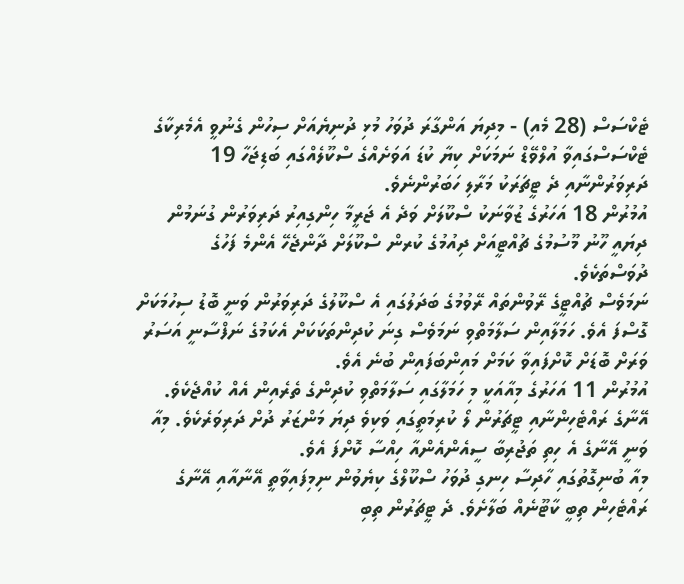ޓެކްސަސް (28 މެއި) - މިދިޔަ އަންގާރަ ދުވަހު މުޅި ދުނިޔެއަށް ސިހުން ގެނުވީ އެމެރިކާގެ ޓެކްސަސްގައިވާ އުލްވޭޑް ނަމަކަށް ކިޔާ ކުޑަ އަވަށެއްގެ ސްކޫލެއްގައި ބަޑިޖަހާ 19 ދަރިވަރުންނާއި ދެ ޓީޗަރަކު މަރާލި ހަބަރުންނެވެ.
އުމުރުން 18 އަހަރުގެ ޒުވާނަކު ސްކޫލަށް ވަދެ އެ ޖަރީމާ ހިންގިއިރު ދަރިވަރުން ގުނަމުން ދިޔައީ ހޫނު މޫސުމުގެ ޗުއްޓީއަށް ދިއުމުގެ ކުރން ސްކޫލަށް ދާންޖެހޭ އެންމެ ފަހުގެ ދުވަސްތަކެވެ.
ނަމަވެސް ޗުއްޓީގެ ރޭވުންތައް ރޭވުމުގެ ބަދަލުގައި އެ ސްކޫލުގެ ދަރިވަރުން ވަނީ ބޮޑު ސިހުމަކަށް ގޮސްފަ އެވެ. ހަމަލާއިން ސަލާމަތްވި ނަމަވެސް ގިނަ ކުދިންތަކަކަށް އެކަމުގެ ނަފްސާނީ އަސަރު ވަރަށް ބޮޑަށް ކޮށްފައިވާ ކަމަށް މައިންބަފައިން ބުނެ އެވެ.
އުމުރުން 11 އަހަރުގެ މިއާއަކީ މި ހަމަލާގައި ސަލާމަތްވި ކުދިންގެ ތެރެއިން އެއް ކުއްޖެކެވެ. އޭނާގެ ރައްޓެހިންނާއި ޓީޗަރުން ލޯ ކުރިމަތީގައި ވަކިވެ ދިޔަ މަންޒަރު ދުށް ދަރިވަރެކެވެ. މިއާ ވަނީ އޭނާގެ އެ ހިތި ތަޖުރިބާ ސީއެންއެންއާ ހިއްސާ ކޮށްފަ އެވެ.
މިއާ ބުނިގޮތުގައި ހާދިސާ ހިނގި ދުވަހު ސްކޫލްގެ ކިޔެވުން ނިމިފައިވާތީ އޭނާއާއި އޭނާގެ ރައްޓެހިން ތިބީ ކާޓޫނެއް ބަލާށެވެ. ދެ ޓީޗަރުން ތިބި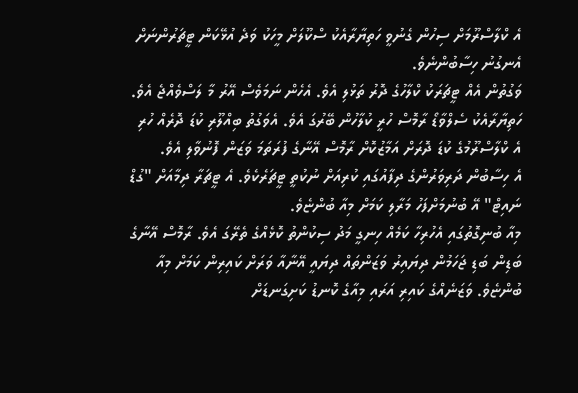އެ ކްލާސްރޫމަށް ސިހުން ގެނުވީ ހަތިޔާރާއެކު ސްކޫލަށް މީހަކު ވަދެ އުޅޭކަން ޓީޗަރުންނަށް އެނގުނު ހިސާބުންނެވެ.
ވަގުތުން އެއް ޓީޗަރަކު ކްލާހުގެ ދޮރު ތަޅުލި އެވެ. އެހެން ނަމަވެސް އޭރު މާ ލަސްވެއްޖެ އެވެ. ހަތިޔާރާއެކު ސެލްވާޑޯ ރާމޮސް ހުރީ ކުލާހުން ބޭރުގަ އެވެ. އެވަގުތު ބިއްލޫރި ކުޑަ ދޮރެއް ހުރި އެ ކްލާސްރޫމުގެ ކުޑަ ދޮރަށް އަމާޒުކޮށް ރާމޮސް އޭނާގެ ފުރަތަމަ ވަޒަން ފޮނުވާލި އެވެ.
އެ ހިސާބުން ދަރިވަރުންގެ ދިފާއުގައި ކުރިއަށް ނުކުތީ ޓީޗަރެކެވެ. އެ ޓީޗަރާ ދިމާއަށް "ގުޑް ނައިޓް" އޭ ބުނުމަށްފަހު މަރާލި ކަމަށް މިއާ ބުންޏެވެ.
މިއާ ބުނިގޮތުގައި އެހުރިހާ ކަމެއް ހިނގީ މަދު ސިކުންތު ކޮޅެއްގެ ތެރޭގަ އެވެ. ރާމޮސް އޭނާގެ ބަޑިން ބަޑި ޖަހަމުން ދިޔައިރު ވަޒަންތައް ދިޔައީ އޭނާއާ ވަރަށް ކައިރިން ކަމަށް މިއާ ބުންޏެވެ. ވަޒަނެއްގެ ކައިރި އަރައި މިއާގެ ކޮނޑު ކަށިގަނޑަށް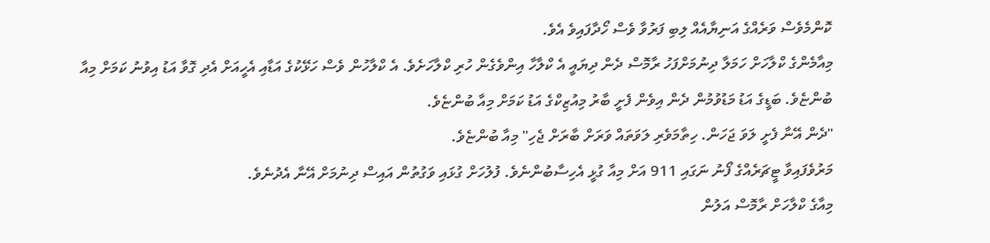ކޮންމެވެސް ވަރެއްގެ އަނިޔާއެއް ލިބި ފަރުވާ ވެސް ހޯދާފައިވެ އެވެ.
މިއާމެންގެ ކްލާހަށް ހަމަލާ ދިނުމަށްފަހު ރާމޮސް ދެން ދިޔައީ އެ ކްލާހާ އިންވެގެން ހުރި ކްލާހަށެވެ. އެ ކްލާހުން ވެސް ހަޅޭކުގެ އަޑާއި އެހީއަށް އެދި ގޮވާ އަޑު އިވުނު ކަމަށް މިއާ ބުންޏެވެ. ބަޑީގެ އަޑު މަޑުވުމުން ދެން އިވެން ފެށީ ބާރު މިއުޒިކްގެ އަޑު ކަމަށް މިއާ ބުންޏެވެ.
"ދެން އޭނާ ފެށީ ލަވަ ޖަހަން. ހިތާމަވެރި ލަވަތައް ވަރަށް ބާރަށް ޖެހި" މިއާ ބުންޏެވެ.
މަރުވެފައިވާ ޓީޗަރެއްގެ ފޯނު ނަގައި 911 އަށް މިއާ ގުޅީ އެހިސާބުންނެވެ. ފުލުހަށް ގުޅައި ވަގުތުން އައިސް ދިނުމަށް އޭނާ އެދުނެވެ.
މިއާގެ ކްލާހަށް ރާމޮސް އަލުން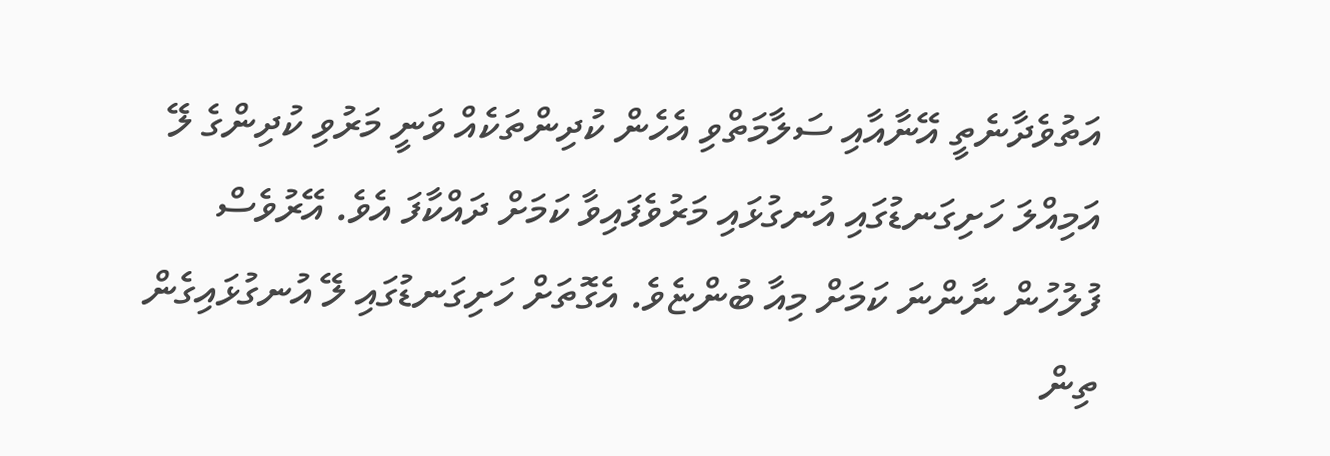އަތުވެދާނެތީ އޭނާއާއި ސަލާމަތްވި އެހެން ކުދިންތަކެއް ވަނީ މަރުވި ކުދިންގެ ލޭ އަމިއްލަ ހަށިގަނޑުގައި އުނގުޅައި މަރުވެފައިވާ ކަމަށް ދައްކާފަ އެވެ. އޭރުވެސް ފުލުހުން ނާންނަ ކަމަށް މިއާ ބުންޏެވެ. އެގޮތަށް ހަށިގަނޑުގައި ލޭ އުނގުޅައިގެން ތިން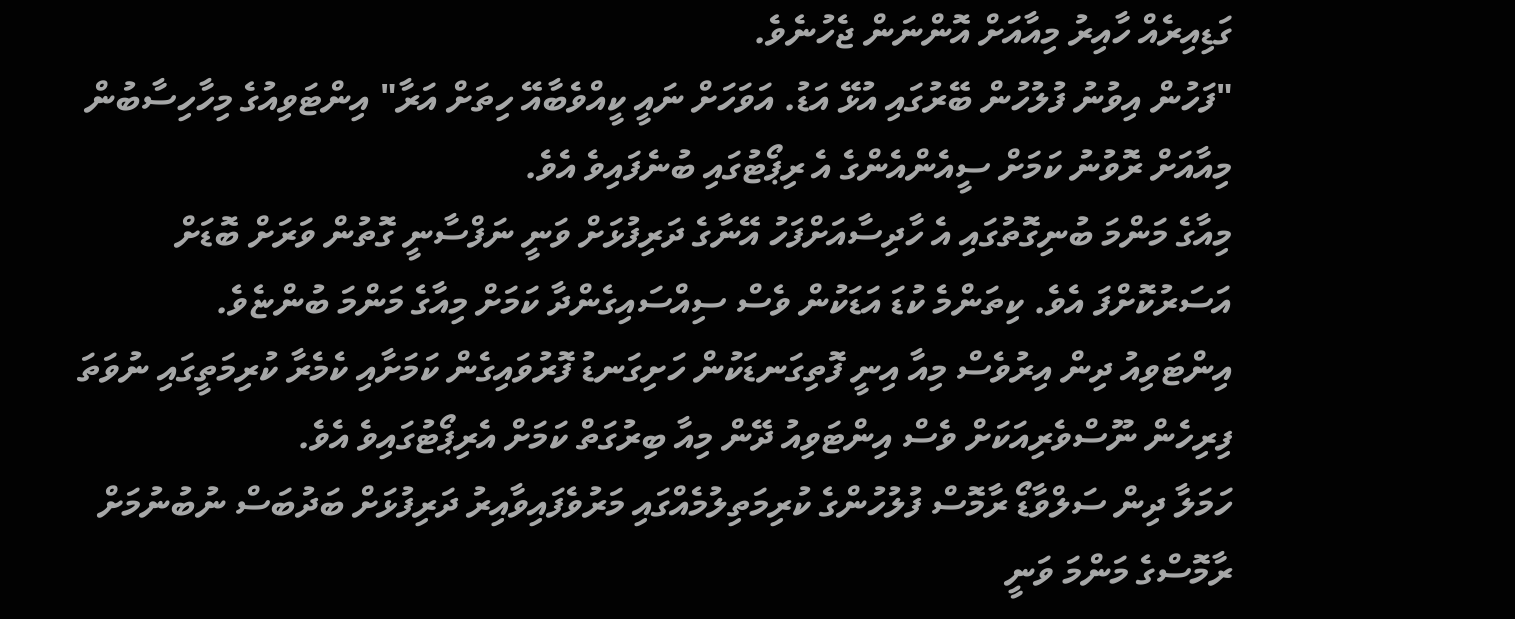ގަޑިއިރެއް ހާއިރު މިއާއަށް އޮންނަން ޖެހުނެވެ.
"ފަހުން އިވުނު ފުލުހުން ބޭރުގައި އުޅޭ އަޑު. އަވަހަށް ނައީ ކީއްވެބާއޭ ހިތަށް އަރާ" އިންޓަވިއުގެ މިހާހިސާބުން މިއާއަށް ރޮވުނު ކަމަށް ސީއެންއެންގެ އެ ރިޕޯޓުގައި ބުނެފައިވެ އެވެ.
މިއާގެ މަންމަ ބުނިގޮތުގައި އެ ހާދިސާއަށްފަހު އޭނާގެ ދަރިފުޅަށް ވަނީ ނަފްސާނީ ގޮތުން ވަރަށް ބޮޑަށް އަސަރުކޮށްފަ އެވެ. ކިތަންމެ ކުޑަ އަޑަކުން ވެސް ސިއްސައިގެންދާ ކަމަށް މިއާގެ މަންމަ ބުންޏެވެ.
އިންޓަވިއު ދިން އިރުވެސް މިއާ އިނީ ފޮތިގަނޑަކުން ހަށިގަނޑު ފޮރުވައިގެން ކަމަށާއި ކެމެރާ ކުރިމަތީގައި ނުވަތަ ފިރިހެން ނޫސްވެރިއަކަށް ވެސް އިންޓަވިއު ދޭން މިއާ ބިރުގަތް ކަމަށް އެރިޕޯޓުގައިވެ އެވެ.
ހަމަލާ ދިން ސަލްވާޑޯ ރާމޮސް ފުލުހުންގެ ކުރިމަތިލުމެއްގައި މަރުވެފައިވާއިރު ދަރިފުޅަށް ބަދުބަސް ނުބުނުމަށް ރާމޮސްގެ މަންމަ ވަނީ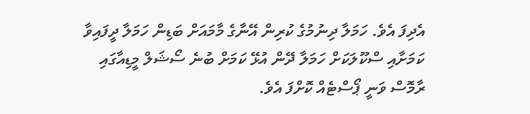އެދިފަ އެވެ. ހަމަލާ ދިނުމުގެ ކުރިން އޭނާގެ މާމައަށް ބަޑިން ހަމަލާ ދީފައިވާ ކަމަށާއި ސްކޫލަކަށް ހަމަލާ ދޭން އުޅޭ ކަމަށް ބުނެ ސޯޝަލް މީޑިއާގައި ރާމޮސް ވަނީ ޕޯސްޓެއް ކޮށްފަ އެވެ.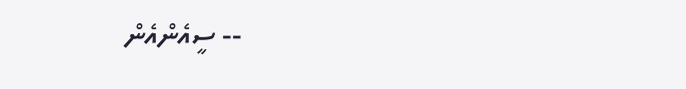-- ސީއެންއެން